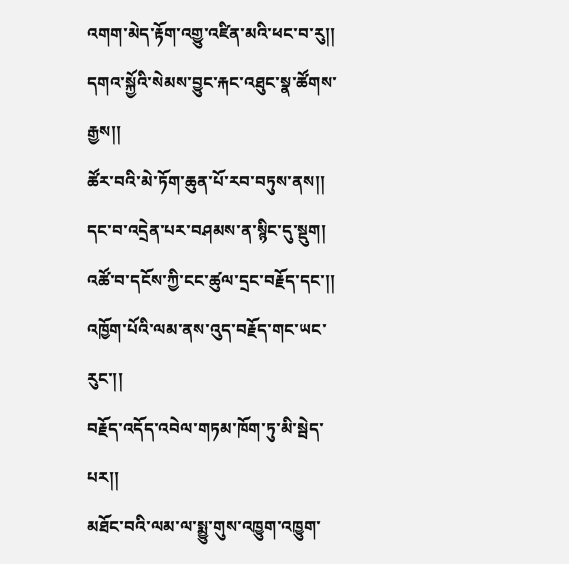འགག་མེད་རྟོག་འགྱུ་འཛིན་མའི་ཕང་བ་རུ།།
དགའ་སྐྱོའི་སེམས་བྱུང་རྐང་འཐུང་སྣ་ཚོགས་རྒྱས།།
ཚོར་བའི་མེ་ཏོག་ཆུན་པོ་རབ་བཏུས་ནས།།
དང་བ་འདྲེན་པར་བཤམས་ན་སྙིང་དུ་སྡུག།
འཚོ་བ་དངོས་ཀྱི་ངང་ཚུལ་དྲང་བརྗོད་དང་།།
འཁྱོག་པོའི་ལམ་ནས་འུད་བརྗོད་གང་ཡང་རུང་།།
བརྗོད་འདོད་འབེལ་གཏམ་ཁོག་ཏུ་མི་སྦེད་པར།།
མཐོང་བའི་ལམ་ལ་སྨྱུ་གུས་འཁྱུག་འཁྱུག་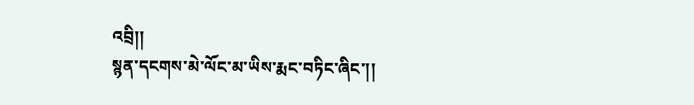འབྲི།།
སྙན་དངགས་མེ་ལོང་མ་ཡིས་རྨང་བཏིང་ཞིང་།།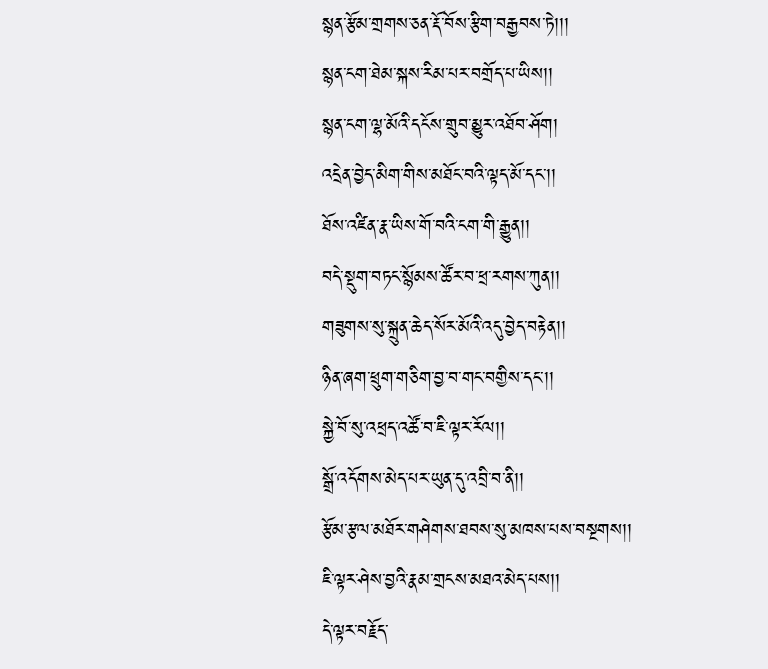སྙན་རྩོམ་གྲགས་ཅན་རྡོ་བོས་རྩིག་བརྒྱབས་ཏེ།།།
སྙན་ངག་ཐེམ་སྐས་རིམ་པར་བགྲོད་པ་ཡིས།།
སྙན་ངག་ལྷ་མོའི་དངོས་གྲུབ་མྱུར་འཐོབ་ཤོག།
འདྲེན་བྱེད་མིག་གིས་མཐོང་བའི་ལྟད་མོ་དང་།།
ཐོས་འཛིན་རྣ་ཡིས་གོ་བའི་ངག་གི་རྒྱུན།།
བདེ་སྡུག་བཏང་སྙོམས་ཚོར་བ་ཕྲ་རགས་ཀུན།།
གཟུགས་སུ་སྐྲུན་ཆེད་སོར་མོའི་འདུ་བྱེད་བརྟེན།།
ཉིན་ཞག་ཕྲུག་གཅིག་བྱ་བ་གང་བགྱིས་དང་།།
སྐྱེ་བོ་སུ་འཕྲད་འཚོ་བ་ཇི་ལྟར་རོལ།།
སྒྲོ་འདོགས་མེད་པར་ཡུན་དུ་འབྲི་བ་ནི།།
རྩོམ་རྩལ་མཐོར་གཤེགས་ཐབས་སུ་མཁས་པས་བསྔགས།།
ཇི་ལྟར་ཤེས་བྱའི་རྣམ་གྲངས་མཐའ་མེད་པས།།
དེ་ལྟར་བརྗོད་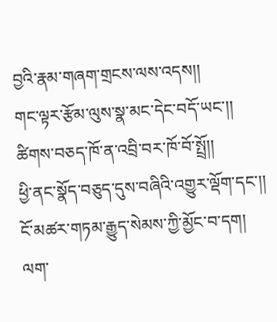བྱའི་རྣམ་གཞག་གྲངས་ལས་འདས།།
གང་ལྟར་རྩོམ་ལུས་སྣ་མང་དེང་བདོ་ཡང་།།
ཚིགས་བཅད་ཁོ་ན་འབྲི་བར་ཁོ་བོ་སྤྲོ།།
ཕྱི་ནང་སྣོད་བཅུད་དུས་བཞིའི་འགྱུར་ལྡོག་དང་།།
ངོ་མཚར་གཏམ་རྒྱུད་སེམས་ཀྱི་མྱོང་བ་དག།
ལག་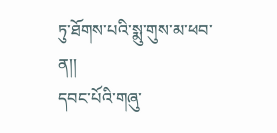ཏུ་ཐོགས་པའི་སྨུ་གུས་མ་ཕབ་ན།།
དབང་པོའི་གཞུ་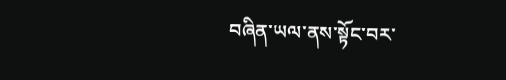བཞིན་ཡལ་ནས་སྟོང་བར་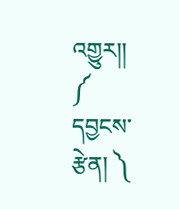འགྱུར།།
༼ དབྱངས་རྩེན། ༽